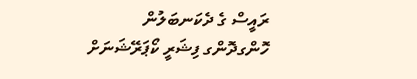ރައީސް ގެ ދެކަނބަލުން ހޮންގދޮންގ ފިޝަރީ ކޯޕަރޭޝަނަށް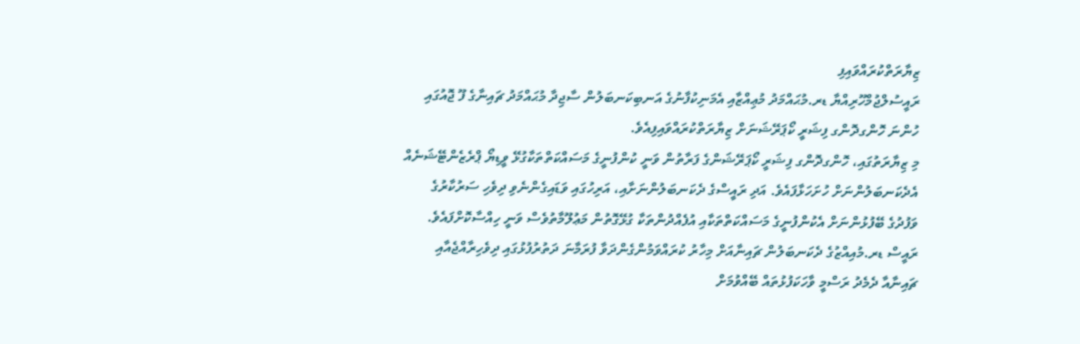ޒިޔާރަތްކުރައްވައިފި
ރައީސުލްޖުމްހޫރިއްޔާ ޑރ.މުޙައްމަދު މުޢިއްޒާއި އެމަނިކުފާނުގެ އަނބިކަނބަލުން ސާޖިދާ މުޙައްމަދު ޗައިނާގެ ފޫ ޖޮއުގައި ހުންނަ ހޮންގދޮންގ ފިޝަރީ ކޯޕަރޭޝަނަށް ޒިޔާރަތްކުރައްވައިފިއެވެ.
މި ޒިޔާރަތުގައި، ހޮންގދޮންގ ފިޝަރީ ކޯޕަރޭޝަންގެ ފަރާތުން ވަނީ ކުންފުނީގެ މަސައްކަތްތަކާގުޅޭ ވީޑިޔޯ ޕްރެޒެންޓޭޝަނެއް އެދެކަނބަލުންނަށް ހުށަހަޅާފައެވެ. އަދި ރައީސްގެ ދެކަނބަލުންނަށާއި، އަރިހުގައި ވަޑައިގެންނެވި ދިވެހި ސަރުކާރުގެ ވަފުދުގެ ބޭފުޅުންނަށް އެކުންފުނީގެ މަސައްކަތްތަކާއި އުފެއްދުންތަކާ ގުޅޭގޮތުން މަޢުލޫމާތުވެސް ވަނީ ހިއްސާކޮށްފައެވެ.
ރައީސް ޑރ.މުއިއްޒުގެ ދެކަނބަލުން ޗައިނާއަށް މިހާރު ކުރައްވަމުންގެންދަވާ ފުރަމާނަ ދަތުރުފުޅުގައި ދިވެހިރާއްޖެއާއި ޗައިނާއާ ދެމެދު ރަސްމީ ވާހަކަފުޅުތައް ބޭއްވުމަށް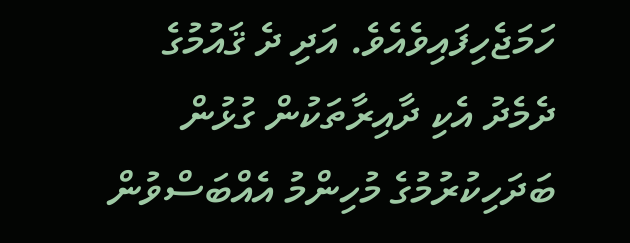ހަމަޖެހިފައިވެއެވެ. އަދި ދެ ޤައުމުގެ ދެމެދު އެކި ދާއިރާތަކުން ގުޅުން ބަދަހިކުރުމުގެ މުހިންމު އެއްބަސްވުން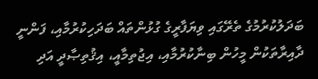ބަދަލުކުރުމުގެ ތެރޭގައި ވިޔަފާރީގެ ގުޅުންތައް ބަދަހިކުރުމާއި، ފަންނީ ދާއިރާތަކުން މީހުން ބިނާކުރުމާއި، އިޖުތިމާއީ، އިޤުތިޞާދީ އަދި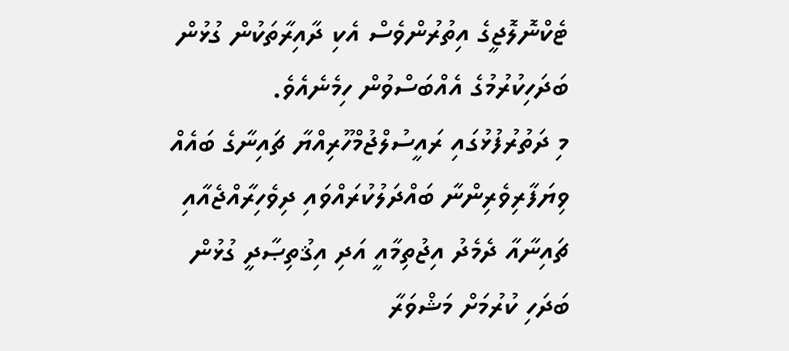ޓެކްނޮލޮޖީގެ އިތުރުންވެސް އެކި ދާއިރާތަކުން ގުޅުން ބަދަހިކުރުމުގެ އެއްބަސްވުން ހިމެނެއެވެ.
މި ދަތުރުފުޅުގައި ރައީސުލްޖުމްހޫރިއްޔާ ޗައިނާގެ ބައެއް ވިޔަފާރިވެރިންނާ ބައްދަލުކުރައްވައި ދިވެހިރާއްޖެއާއި ޗައިނާއާ ދެމެދު އިޖުތިމާއީ އަދި އިޤުތިޞާދީ ގުޅުން ބަދަހި ކުރުމަށް މަޝްވަރާ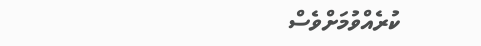ކުރެއްވުމަށްވެސް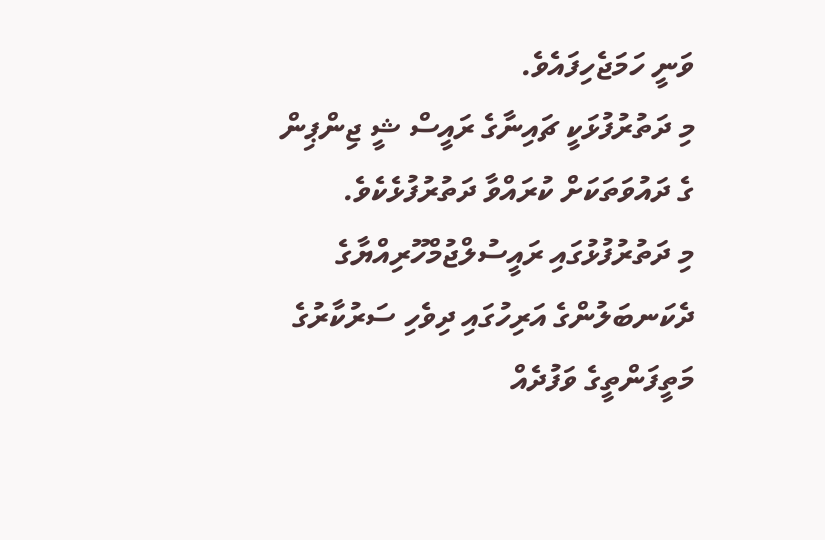ވަނީ ހަމަޖެހިފައެވެ.
މި ދަތުރުފުޅަކީ ޗައިނާގެ ރައީސް ޝީ ޖިންޕިން ގެ ދައުވަތަކަށް ކުރައްވާ ދަތުރުފުޅެކެވެ.
މި ދަތުރުފުޅުގައި ރައީސުލްޖުމްހޫރިއްޔާގެ ދެކަނބަލުންގެ އަރިހުގައި ދިވެހި ސަރުކާރުގެ މަތީފަންތީގެ ވަފުދެއް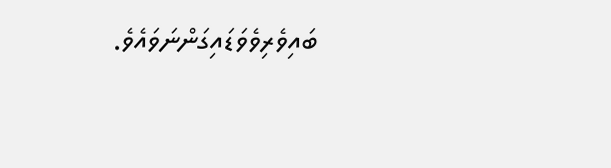ބައިވެރިވެވަޑައިގަންނަވައެވެ.